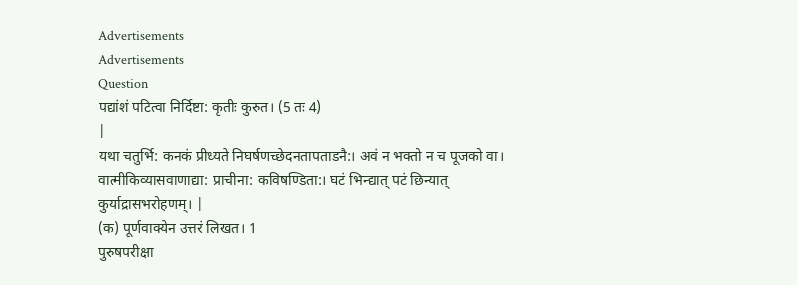Advertisements
Advertisements
Question
पद्यांशं पटित्वा निर्दिष्टा: कृतीः कुरुत। (5 तः 4)
|
यथा चतुर्भि: कनकं प्रीध्यते निघर्षणच्छेदनतापताडनै:। अवं न भक्तो न च पूजको वा। वात्मीकिव्यासवाणाद्या: प्राचीना: कविषण्डिता:। घटं भिन्द्यात् पटं छिन्यात् कुर्याद्रासभरोहणम्। |
(क) पूर्णवाक्येन उत्तरं लिखत। 1
पुरुषपरीक्षा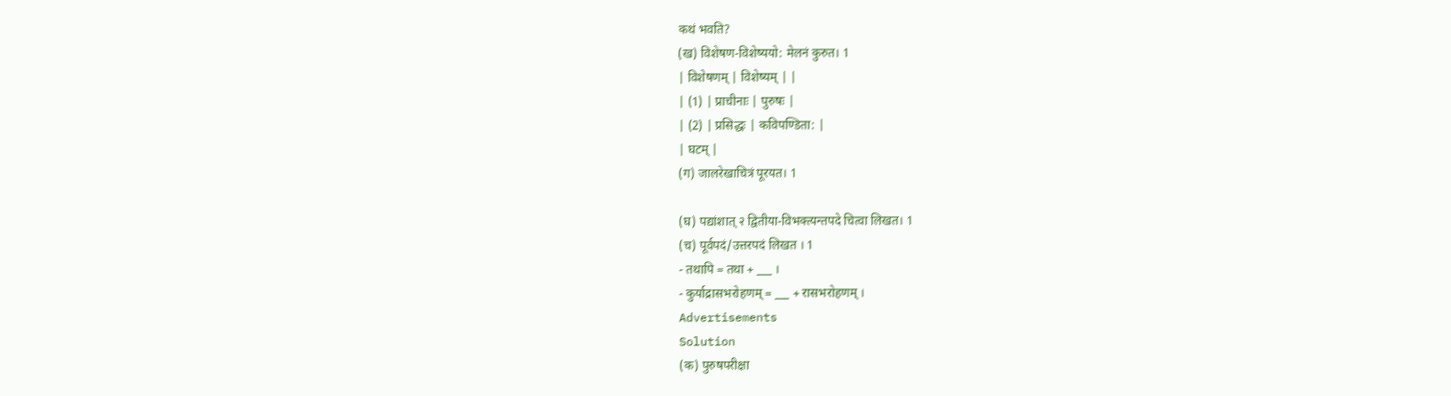कथं भवति?
(ख) विशेषण-विशेष्ययो: मेलनं कुरुत। 1
| विशेषणम् | विशेष्यम् | |
| (1) | प्राचीनाः | पुरुषः |
| (2) | प्रसिद्धः | कविपण्डिता: |
| घटम् |
(ग) जालरेखाचित्रं पूरयत। 1

(घ) पद्यांशात् २ द्वितीया-विभक्त्यन्तपदे चित्वा लिखत। 1
(च) पूर्वपदं/उत्तरपदं लिखत । 1
- तथापि = तथा + ___ ।
- कुर्याद्रासभरोहणम् = ___ + रासभरोहणम् ।
Advertisements
Solution
(क) पुरुषपरीक्षा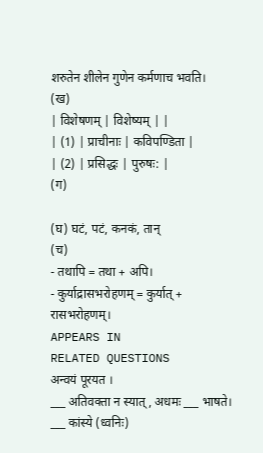शरुतेन शीलेन गुणेन कर्मणाच भवति।
(ख)
| विशेषणम् | विशेष्यम् | |
| (1) | प्राचीनाः | कविपण्डिता |
| (2) | प्रसिद्धः | पुरुषः: |
(ग)

(घ) घटं, पटं, कनकं, तान्
(च)
- तथापि = तथा + अपि।
- कुर्याद्रासभरोहणम् = कुर्यात् + रासभरोहणम्।
APPEARS IN
RELATED QUESTIONS
अन्वयं पूरयत ।
___ अतिवक्ता न स्यात्, अधमः ___ भाषते। ___ कांस्ये (ध्वनिः)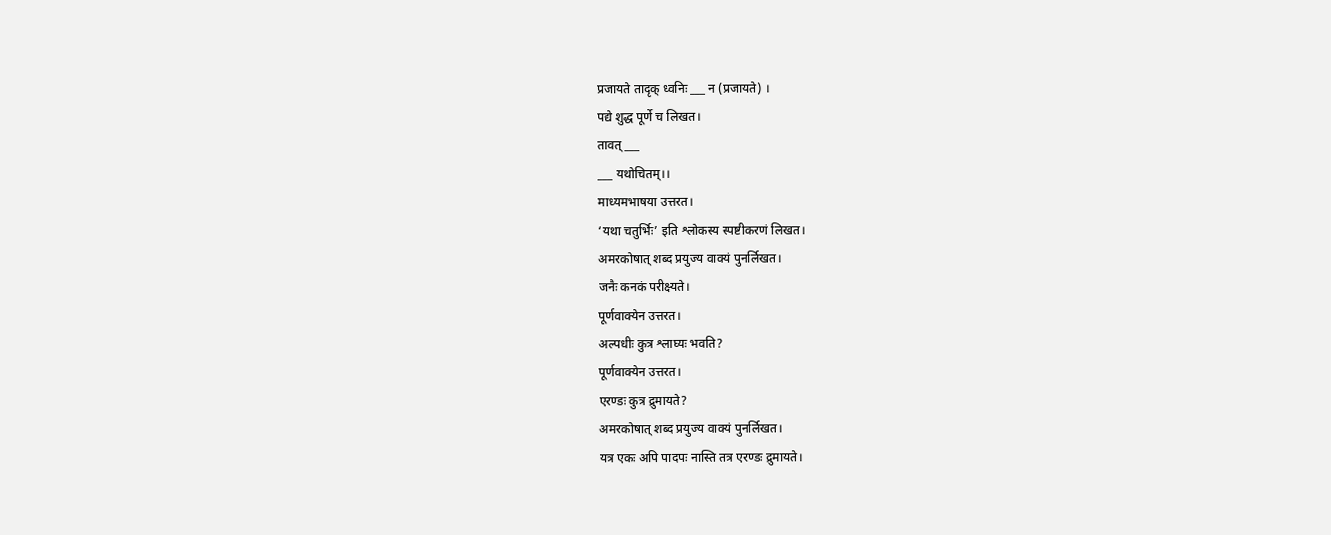प्रजायते तादृक् ध्वनिः ___ न (प्रजायते) ।
पद्ये शुद्ध पूर्णे च लिखत।
तावत् ___
___ यथोचितम्।।
माध्यमभाषया उत्तरत।
‘यथा चतुर्भिः’ इति श्लोकस्य स्पष्टीकरणं लिखत।
अमरकोषात् शब्द प्रयुज्य वाक्यं पुनर्लिखत।
जनैः कनकं परीक्ष्यते।
पूर्णवाक्येन उत्तरत।
अल्पधीः कुत्र श्लाघ्यः भवति?
पूर्णवाक्येन उत्तरत।
एरण्डः कुत्र द्रुमायते?
अमरकोषात् शब्द प्रयुज्य वाक्यं पुनर्लिखत।
यत्र एकः अपि पादपः नास्ति तत्र एरण्डः द्रुमायते।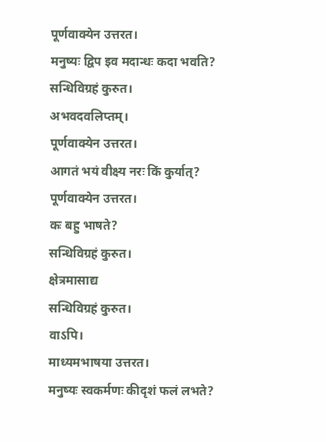पूर्णवाक्येन उत्तरत।
मनुष्यः द्विप इव मदान्धः कदा भवति?
सन्धिविग्रहं कुरुत।
अभवदवलिप्तम्।
पूर्णवाक्येन उत्तरत।
आगतं भयं वीक्ष्य नरः किं कुर्यात्?
पूर्णवाक्येन उत्तरत।
कः बहु भाषते?
सन्धिविग्रहं कुरुत।
क्षेत्रमासाद्य
सन्धिविग्रहं कुरुत।
वाऽपि।
माध्यमभाषया उत्तरत।
मनुष्यः स्वकर्मणः कीदृशं फलं लभते?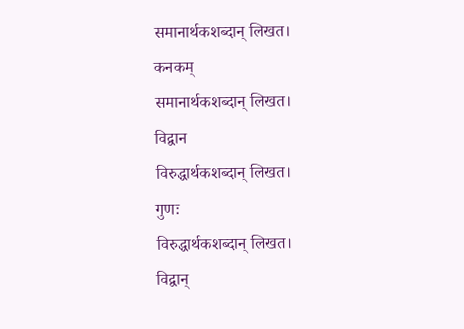समानार्थकशब्दान् लिखत।
कनकम्
समानार्थकशब्दान् लिखत।
विद्वान
विरुद्धार्थकशब्दान् लिखत।
गुणः
विरुद्धार्थकशब्दान् लिखत।
विद्वान्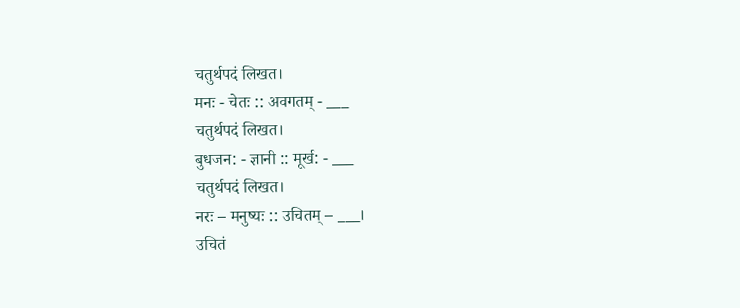चतुर्थपदं लिखत।
मनः - चेतः :: अवगतम् - ___
चतुर्थपदं लिखत।
बुधजन: - ज्ञानी :: मूर्ख: - ___
चतुर्थपदं लिखत।
नरः – मनुष्यः :: उचितम् – ___।
उचितं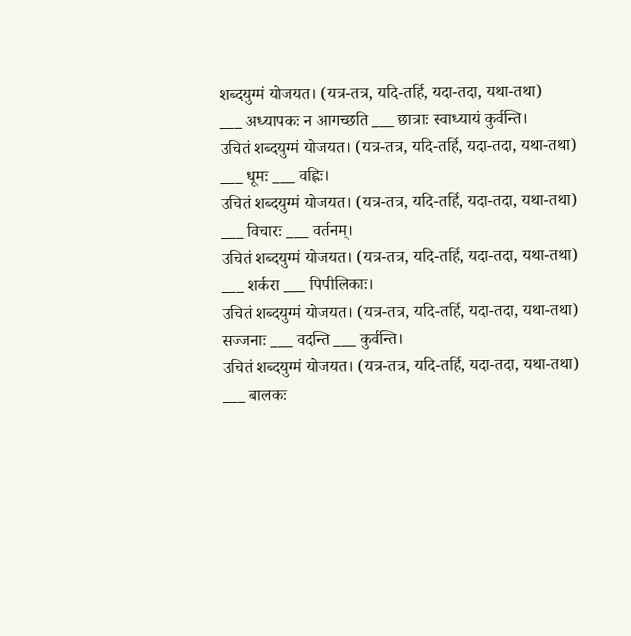शब्दयुग्मं योजयत। (यत्र-तत्र, यदि-तर्हि, यदा-तदा, यथा-तथा)
___ अध्यापकः न आगच्छति ___ छात्राः स्वाध्यायं कुर्वन्ति।
उचितं शब्दयुग्मं योजयत। (यत्र-तत्र, यदि-तर्हि, यदा-तदा, यथा-तथा)
___ धूमः ___ वह्लिः।
उचितं शब्दयुग्मं योजयत। (यत्र-तत्र, यदि-तर्हि, यदा-तदा, यथा-तथा)
___ विचारः ___ वर्तनम्।
उचितं शब्दयुग्मं योजयत। (यत्र-तत्र, यदि-तर्हि, यदा-तदा, यथा-तथा)
___ शर्करा ___ पिपीलिकाः।
उचितं शब्दयुग्मं योजयत। (यत्र-तत्र, यदि-तर्हि, यदा-तदा, यथा-तथा)
सज्जनाः ___ वदन्ति ___ कुर्वन्ति।
उचितं शब्दयुग्मं योजयत। (यत्र-तत्र, यदि-तर्हि, यदा-तदा, यथा-तथा)
___ बालकः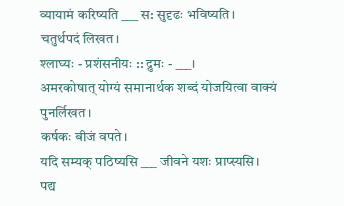व्यायामं करिष्यति ___ स: सुदृढः भविष्यति।
चतुर्थपदं लिखत।
श्लाघ्यः - प्रशंसनीयः :: द्रुमः - ___।
अमरकोषात् योग्यं समानार्थक शब्दं योजयित्वा वाक्यं पुनर्लिखत।
कर्षकः बीजं वपते।
यदि सम्यक् पठिष्यसि ___ जीवने यशः प्राप्स्यसि।
पद्य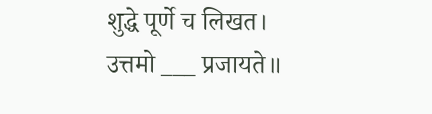शुद्धे पूर्णे च लिखत।
उत्तमो ___ प्रजायते॥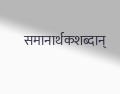समानार्थकशब्दान्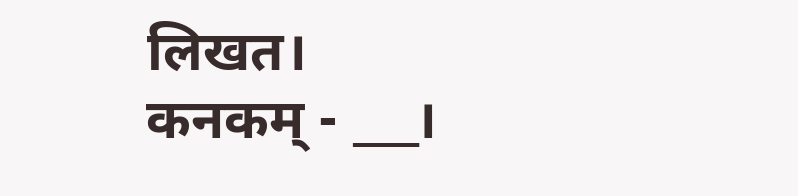लिखत।
कनकम् - ___।